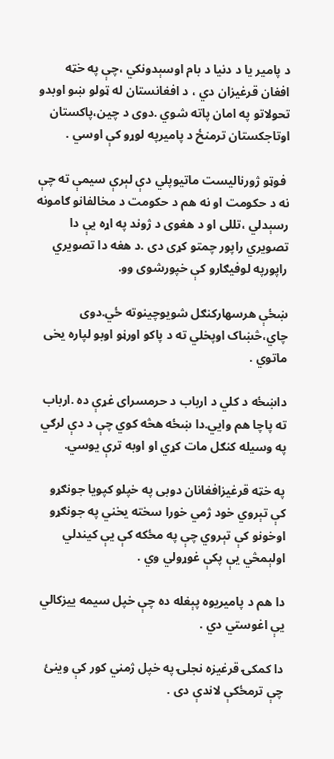د پامیر یا د دنیا د بام اوسېدونکي ،چې په خټه افغان قرغیزان دي ، د افغانستان له ټولو ښو اوبدو تحولاتو په امان پاته شوي .دوی د چین،پاکستان اوتاجکستان ترمنځ د پامیرپه لوړو کې اوسي .

 فوټو ژورنالیست ماتیوپلي دې لېرې سیمې ته چې نه د حکومت او نه هم د حکومت د مخالفانو ګامونه رسېدلي ،تللی او د هغوی د ژوند په اړه یې دا تصویري راپور چمتو کړی دی .د هغه دا تصویري راپورپه لوفیګارو کې خپورشوی وو.

ښځې هرسهارکنګل شویوچینوته ځي.دوی  چاي،څښاک اوپخلي ته د پاکو اورڼو اوبو لپاره یخی ماتوي .

داښځه د کلي د ارباب د حرمسرای غړې ده .ارباب ته پاچا هم وايي.دا ښځه هڅه کوي چې د دې لرګي په وسیله کنګل مات کړي او اوبه ترې یوسي.

په خټه قرغیزافغانان دوبی په خپلو کپویا جونګړو کې تېروي خود ژمي خورا سخته یخني په جونګړو اوخونو کې تېروي چې په مځکه کې یې کیندلي اولېمڅي یې پکې غوړولي وي .

دا هم د پامیریوه پېغله ده چې خپل سیمه ییزکالي یې اغوستي دي .

دا کمکۍ قرغیزه نجلۍ په خپل ژمني کور کې وینئ چې ترمځکې لاندې دی .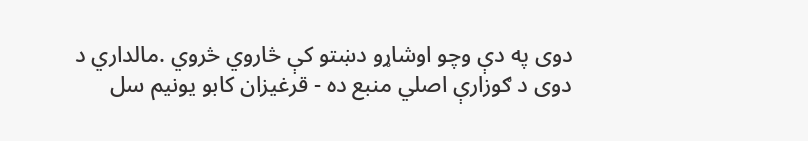دوی په دې وچو اوشاړو دښتو کې څاروي څروي .مالداري د دوی د ګوزارې اصلي منبع ده - قرغیزان کابو یونیم سل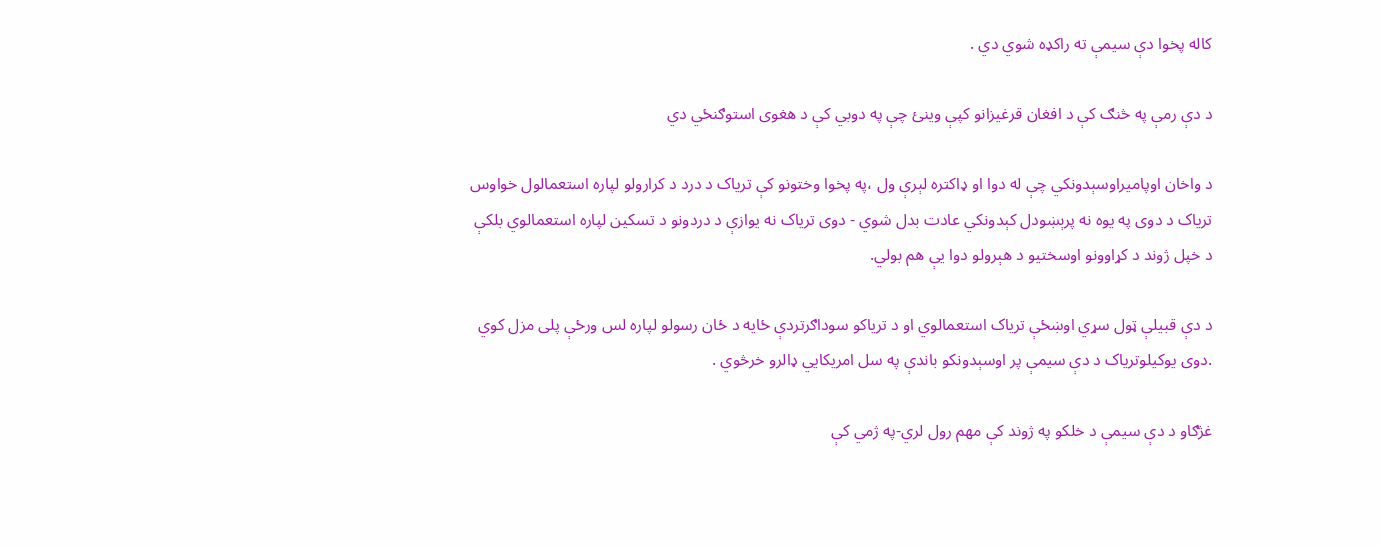کاله پخوا دې سیمې ته راکډه شوي دي .

د دې رمې په څنګ کې د افغان قرغیزانو کپې وینئ چې په دوبي کې د هغوی استوګنځي دي

د واخان اوپامیراوسېدونکي چې له دوا او ډاکتره لېرې ول ،په پخوا وختونو کې تریاک د درد د کرارولو لپاره استعمالول خواوس تریاک د دوی په یوه نه پرېښودل کېدونکي عادت بدل شوي - دوی تریاک نه یوازې د دردونو د تسکین لپاره استعمالوي بلکې د خپل ژوند د کړاوونو اوسختیو د هېرولو دوا یې هم بولي.

د دې قبیلې ټول سړي اوښځې تریاک استعمالوي او د تریاکو سوداګرتردې ځایه د ځان رسولو لپاره لس ورځې پلی مزل کوي .دوی یوکیلوتریاک د دې سیمې پر اوسېدونکو باندې په سل امریکايي ډالرو خرڅوي .

غژګاو د دې سیمې د خلکو په ژوند کې مهم رول لري-په ژمي کې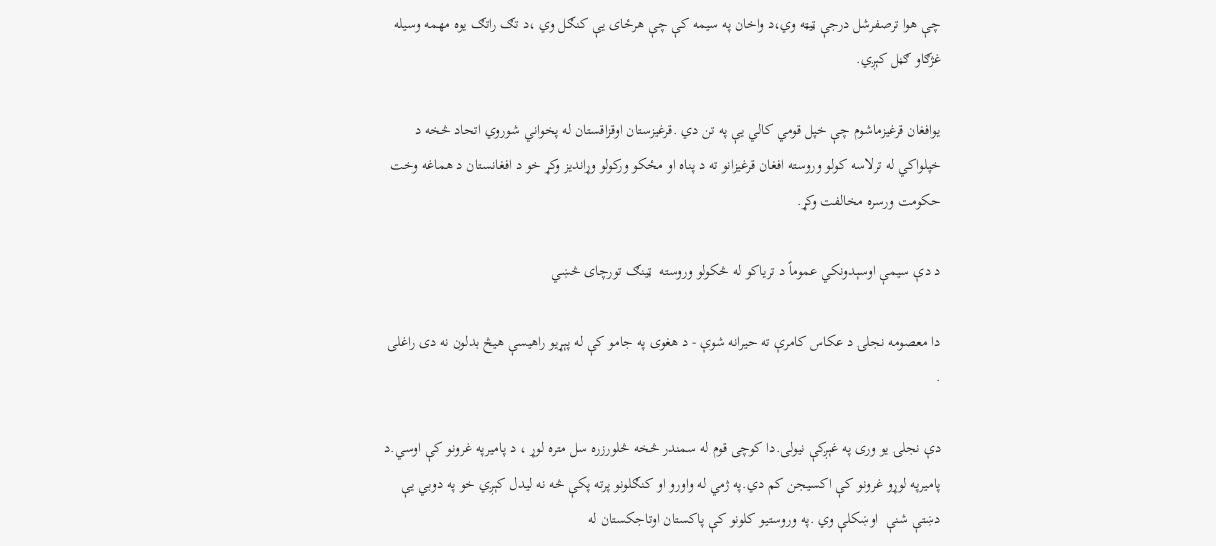چې هوا ترصفرشل درجې ټیټه وي،د واخان په سیمه کې چې هرځای یې کنګل وي ،د تګ راتګ یوه مهمه وسیله غژګاو ګڼل کېږي.

یوافغان قرغیزماشوم چې خپل قومي کالي یې په تن دي .قرغیزستان اوقزاقستان له پخواني شوروي اتحاد څخه د خپلواکي له ترلاسه کولو وروسته افغان قرغیزانو ته د پناه او مځکو ورکولو وړاندیز وکړ خو د افغانستان د هماغه وخت حکومت ورسره مخالفت وکړ.

د دې سیمې اوسېدونکي عموماً د تریاکو له څکولو وروسته  ټینګ تورچای څښي

دا معصومه نجلۍ د عکاس کامرې ته حیرانه شوې - د هغوی په جامو کې له پېړیو راهیسې هیڅ بدلون نه دی راغلی .

دې نجلۍ یو وری په غېږکې نیولی.دا کوچی قوم له سمندر څخه څلورزره سل متره لوړ ، د پامیرپه غرونو کې اوسي.د پامیرپه لوړو غرونو کې اکسیجن کم دي.په ژمي له واورو او کنګلونو پرته پکې څه نه لیدل کېږي خو په دوبي یې دښتې شنې  اوښکلې وي .په وروستیو کلونو کې پاکستان اوتاجکستان له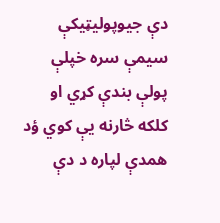دې جیوپولیټیکې سیمې سره خپلې پولې بندې کړي او کلکه څارنه یې کوي ؤد همدې لپاره د دې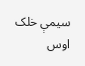سیمې خلک اوس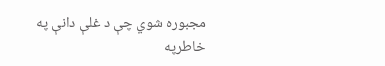مجبوره شوي چې د غلې دانې په خاطرپه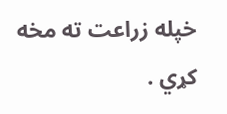خپله زراعت ته مخه کړي .